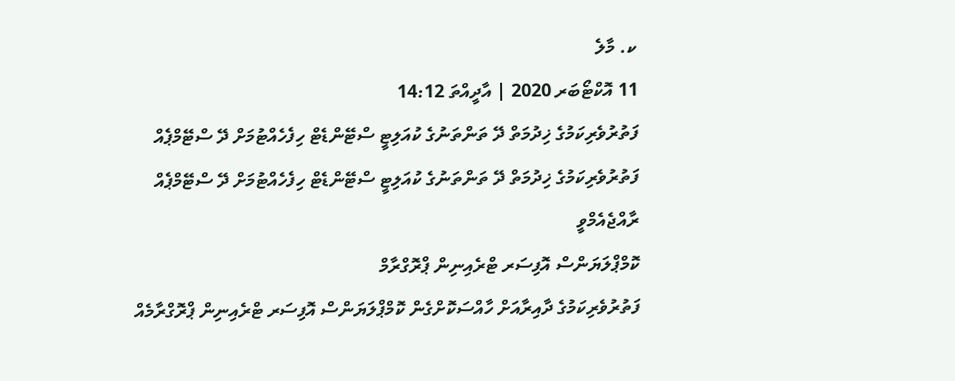ކ. މާލެ
11 އޮކްޓޯބަރ 2020 | އާދީއްތަ 14:12
ފަތުރުވެރިކަމުގެ ޚިދުމަތް ދޭ ތަންތަނުގެ ކުއަލިޓީ ސްޓޭންޑެޓް ހިފެހެއްޓުމަށް ދޭ ސްޓޭމްޕެއް
ފަތުރުވެރިކަމުގެ ޚިދުމަތް ދޭ ތަންތަނުގެ ކުއަލިޓީ ސްޓޭންޑެޓް ހިފެހެއްޓުމަށް ދޭ ސްޓޭމްޕެއް
ރާއްޖެއެމްވީ
ކޮމްޕްލަޔަންސް އޮފިސަރ ޓްރެއިނިން ޕްރޮގްރާމް
ފަތުރުވެރިކަމުގެ ދާއިރާއަށް ހާއްސަކޮށްގެން ކޮމްޕްލަޔަންސް އޮފިސަރ ޓްރެއިނިން ޕްރޮގްރާމެއް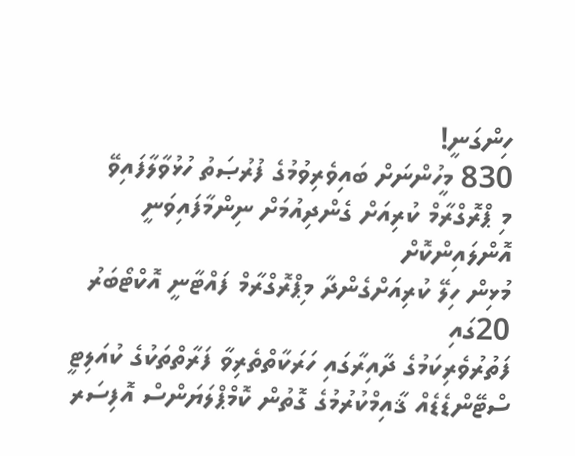ހިންގަނީ!
830 މީހުންނަށް ބައިވެރިވުމުގެ ފުރުޞަތު ހުޅުވާލާފައިވޭ
މި ޕްރޮގްރާމް ކުރިއަށް ގެންދިއުމަށް ނިންމާފައިވަނީ އޮންލައިންކޮށް
މުޅިން ހިލޭ ކުރިއަށްގެންދާ މިޕްރޮގްރާމް ފައްޓާނީ އޮކްޓޯބަރު 20ގައި
ފަތުރުވެރިކަމުގެ ދާއިރާގައި ހަރަކާތްތެރިވާ ފަރާތްތަކުގެ ކުއަލިޓީ ސްޓޭންޑެޑެއް ޤާއިމްކުރުމުގެ ގޮތުން ކޮމްޕްލަޔަންސް އޮފިސަރ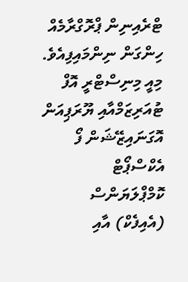ޓްރެއިނިން ޕްރޮގްރާމެއް ހިންގަން ނިންމައިފިއެވެ.
މިއީ މިނިސްޓްރީ އޮފް ޓުއަރިޒަމްއާއި ޔޫރަޕިއަން އޮގަނައިޒޭޝަން ފޯ އެކްސްޕޯޓް ކޮމްޕްލަޔަންސް (އެއިފެކް) އާއި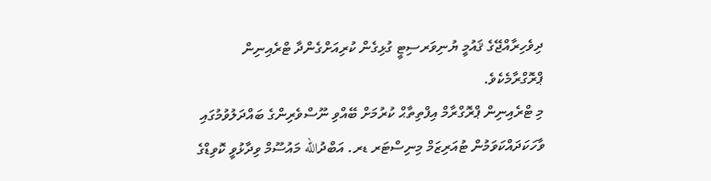ދިވެހިރާއްޖޭގެ ޤައުމީ ޔުނިވަރސިޓީ ގުޅިގެން ކުރިއަށްގެންދާ ޓްރެއިނިން ޕްރޮގްރާމެކެވެ.
މި ޓްރެއިނިން ޕްރޮގްރާމް އިފްތިތާޙް ކުރުމަށް ބޭއްވި ނޫސްވެރިންގެ ބައްދަލުވުމުގައި ވާހަކަދައްކަވަމުން ޓުއަރިޒަމް މިނިސްޓަރ ޑރ. އަބްދުالله މައުސޫމް ވިދާޅުވީ ކޮވިޑްގެ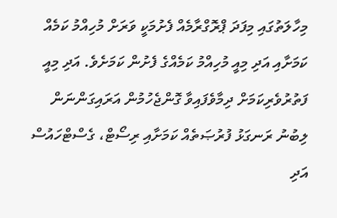މިހާލަތުގައި މިފަދަ ޕްރޮގްރާމެއް ފެށުމަކީ ވަރަށް މުހިއްމު ކަމެއް ކަމަށާއި އަދި މިއީ މުހިއްމު ކަމެއްގެ ފެށުން ކަމަށެވެ. އަދި މިއީ ފަތުރުވެރިކަމަށް ދިމާވެފައިވާ ގޮންޖެހުމުން އަރައިގަންނަން ލިބުނު ރަނގަޅު ފުރުޞަތެއް ކަމަށާއި ރިސޯޓް، ގެސްޓްހައުސް އަދި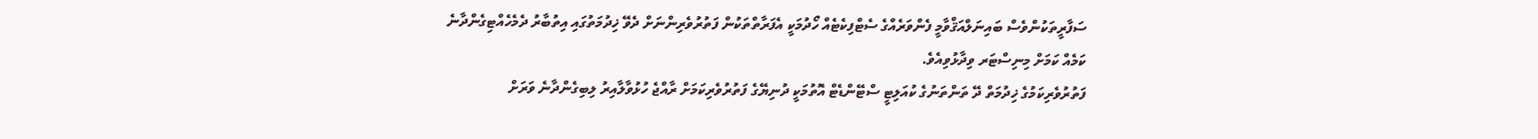ސަފާރީތަކުންވެސް ބައިނަލްއަޤްވާމީ ފެންވަރެއްގެ ސެޓްފިކެޓެއް ހޯދުމަކީ އެފަރާތްތަކުން ފަތުރުވެރިންނަށް ދެވޭ ޚިދުމަތުގައި އިތުބާރު ދެމެހެއްޓިގެންދާނެ ކަމެއް ކަމަށް މިނިސްޓަރ ވިދާޅުވިއެވެ.
ފަތުރުވެރިކަމުގެ ޚިދުމަތް ދޭ ތަންތަނުގެ ކުއަލިޓީ ސްޓޭންޑެޓް އޮތުމަކީ ދުނިޔޭގެ ފަތުރުވެރިކަމަށް ރާއްޖެ ހުޅުވާލާއިރު ލިބިގެންދާނެ ވަރަށް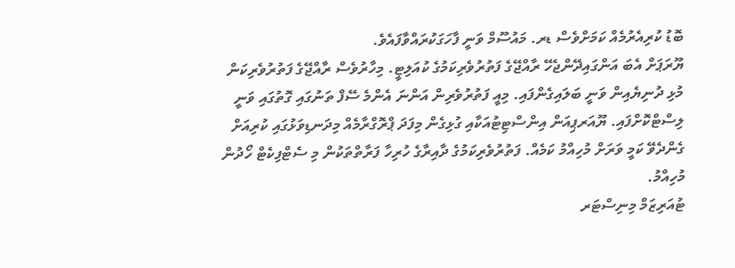ބޮޑު ކުރިއެރުމެއް ކަމަށްވެސް ޑރ. މައުސޫމް ވަނީ ފާހަގަކުރައްވާފައެވެ.
ޔޫރަޕަށް އެބަ އަންގައިދޭންޖެހޭ ރާއްޖޭގެ ފަތުރުވެރިކަމުގެ ކުއަލިޓީ. މިހާރުވެސް ރާއްޖޭގެ ފަތުރުވެރިކަން މުޅި ދުނިޔެއިން ވަނީ ބަލައިގެންފައި. މިއީ ފަތުރުވެރިން އަންނަ އެންމެ ސޭފް ތަނުގައި ގޮތުގައި ވަނީ ލިސްޓްކޮށްފައި. ޔޫއަރޕިއަން އިންސްޓިޓުއަކާއި ގުޅިގެން މިފަދަ ޕްރޮގްރާމެއް މިދަނޑިވަޅުގައި ކުރިއަށް ގެންދެވޭ ކަމީ ވަރަށް މުހިއްމު ކަމެއް. ފަތުރުވެރިކަމުގެ ދާއިރާގެ ހުރިހާ ފަރާތްތަކުން މި ސެޓްފިކެޓް ހޯދުން މުހިއްމު.
ޓުއަރިޒަމް މިނިސްޓަރ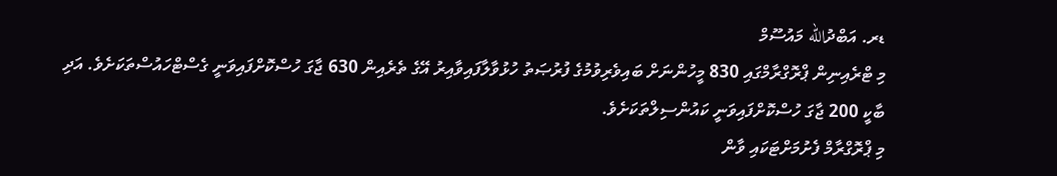ޑރ. އަބްދުالله މައުސޫމް
މި ޓްރެއިނިން ޕްރޮގްރާމްގައި 830 މީހުންނަށް ބައިވެރިވުމުގެ ފުރުޞަތު ހުޅުވާލާފައިވާއިރު އޭގެ ތެރެއިން 630 ޖާގަ ހުސްކޮށްފައިވަނީ ގެސްޓްހައުސްތަކަށެވެ. އަދި ބާކީ 200 ޖާގަ ހުސްކޮށްފައިވަނީ ކައުންސިލްތަކަށެވެ.
މި ޕްރޮގްރާމް ފެށުމަށްޓަކައި ވާން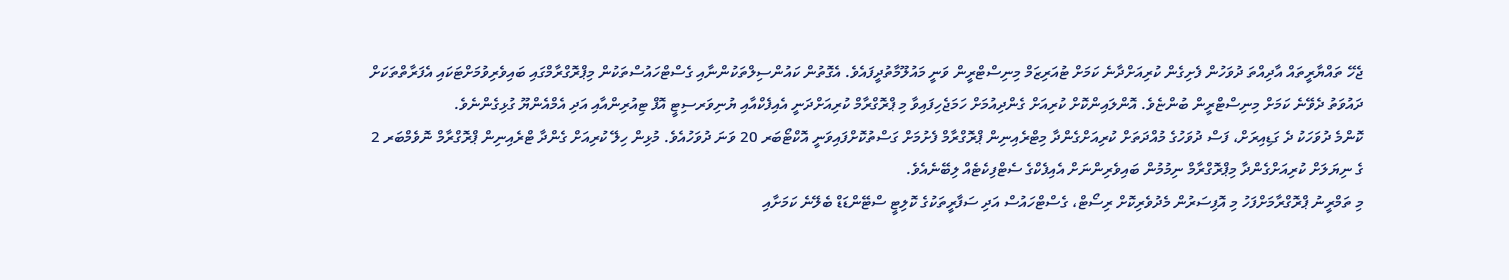ޖެހޭ ތައްޔާރީތައް އާދިއްތަ ދުވަހުން ފެށިގެން ކުރިއަށްދާނެ ކަމަށް ޓުއަރިޒަމް މިނިސްޓްރީން ވަނީ މައުލޫމާތުދީފައެވެ. އެގޮތުން ކައުންސިލްތަކުންނާއި ގެސްޓްހައުސްތަކުން މިޕްރޮގްރާމްގައި ބައިވެރިވުމަށްޓަކައި އެފަރާތްތަކަށް ދައުވަތު ދެވޭނެ ކަމަށް މިނިސްޓްރީން ބުންޏެވެ. އޮންލައިންކޮށް ކުރިއަށް ގެންދިއުމަށް ހަމަޖެހިފައިވާ މި ޕްރޮގްރާމް ކުރިއަށްދަނީ އެއިފެކްއާއި ޔުނިވަރސިޓީ އޮފް ޓިއުރިންއާއި އަދި އެމްއެންޔޫ ގުޅިގެންނެވެ.
ކޮންމެ ދުވަހަކު ދެ ގަޑިއިރަށް، ފަސް ދުވަހުގެ މުއްދަތަށް ކުރިއަށްގެންދާ މިޓްރެއިނިން ޕްރޮގްރާމް ފެށުމަށް ގަސްތުކޮށްފައިވަނީ އޮކްޓޯބަރ 20 ވަނަ ދުވަހުއެވެ. މުޅިން ހިލޭ ކުރިއަށް ގެންދާ ޓްރެއިނިން ޕްރޮގްރާމް ނޮވެމްބަރ 2 ގެ ނިޔަލަށް ކުރިއަށްގެންދާ މިޕްރޮގްރާމް ނިމުމުން ބައިވެރިންނަށް އެއިފެކްގެ ސެޓްފިކެޓެއް ލިބޭނެއެވެ.
މި ތަމްރީނު ޕްރޮގްރާމަށްފަހު މި އޮފިސަރުން މެދުވެރިކޮށް ރިސޯޓް، ގެސްޓްހައުސް އަދި ސަފާރީތަކުގެ ކޮލިޓީ ސްޓޭންޑަޑް ބެލޭނެ ކަމަށާއި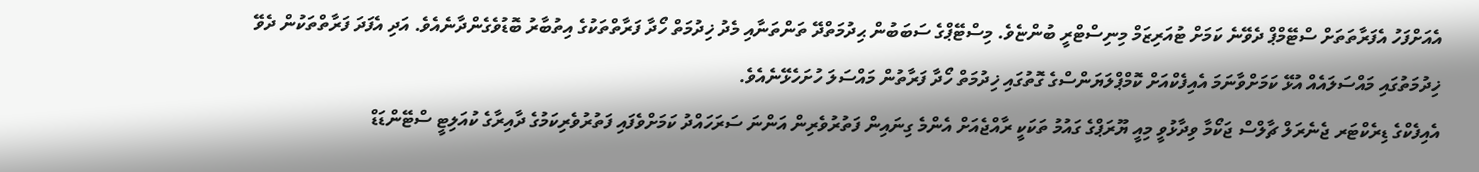އެއަށްފަހު އެފަރާތަތަށް ސްޓޭމްޕް ދެވޭނެ ކަމަށް ޓުއަރިޒަމް މިނިސްޓްރީ ބުންޏެވެ. މިސްޓޭޕްގެ ސަބަބުން ޙިދުމަތްދޭ ތަންތަނާއި މެދު ޚިދުމަތް ހޯދާ ފަރާތްތަކުގެ އިތުބާރު ބޮޑުވެގެންދާނެއެވެ. އަދި އެފަދަ ފަރާތްތަކުން ދެވޭ ޚިދުމަތުގައި މައްސަލައެއް އުޅޭ ކަމަށްވާނަމަ އެއިފެކްއަށް ކޮމްޕްލަޔަންސްގެ ގޮތުގައި ޚިދުމަތް ހޯދާ ފަރާތުން މައްސަލަ ހުށަހެޅޭނެއެވެ.
އެއިފެކްގެ ޑިރެކްޓަރ ޖެނެރަލް ޗާލްސް ޖަކޯމާ ވިދާޅުވީ މިއީ ޔޫރަޕްގެ ގައުމު ތަކަކީ ރާއްޖެއަށް އެންމެ ގިނައިން ފަތުރުވެރިން އަންނަ ސަރަހައްދު ކަމަށްވެފައި ފަތުރުވެރިކަމުގެ ދާއިރާގެ ކުއަލިޓީ ސްޓޭންޑަޑް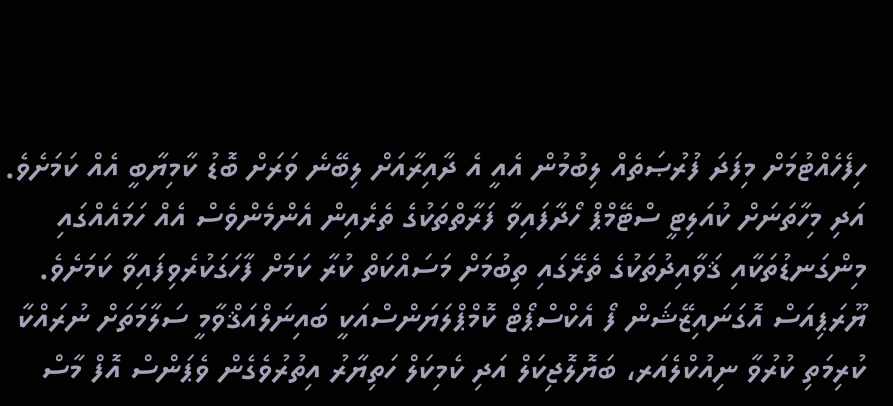ހިފެހެއްޓުމަށް މިފަދަ ފުރުޞަތެއް ލިބުމުން އެއީ އެ ދާއިރާއަށް ލިބޭނެ ވަރަށް ބޮޑު ކާމިޔާބީ އެއް ކަމަށެވެ. އަދި މިހާތަނަށް ކުއަލިޓީ ސްޓޭމްޕް ހޯދާފައިވާ ފަރާތްތަކުގެ ތެރެއިން އެންމެންވެސް އެއް ހަމައެއްގައި މިންގަނޑުތަކާއި ޤަވާއިދުތަކުގެ ތެރޭގައި ތިބުމަށް މަސައްކަތް ކުރާ ކަމަށް ފާހަގަކުރެވިފައިވާ ކަމަށެވެ.
ޔޫރަޕިއަސް އޮގަނައިޒޭޝަން ފޯ އެކްސްޕޯޓް ކޮމްޕްލަޔަންސްއަކީ ބައިނަލްއަޤްވާމީ ސަލާމަތަށް ނުރައްކާ ކުރިމަތި ކުރުވާ ނިއުކްލެއަރ، ބަޔޮލޮޖިކަލް އަދި ކެމިކަލް ހަތިޔާރު އިތުރުވެގެން ވެޕަންސް އޮފް މާސް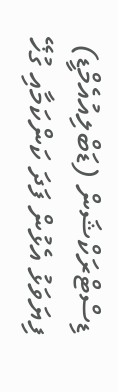ޑިސްޓްރަކްޝަން (ޑަބްލިއުއެމްޑީ) ފިޔަވަޅު އެޅުން ފަދަ ކަންކަމާއި ގުޚޭ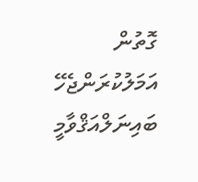ގޮތުން އަމަލުކުރަންޖެހޭ ބައިނަލްއަޤްވާމީ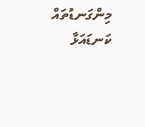މިންގަނޑުތައް ކަނޑައަޅާ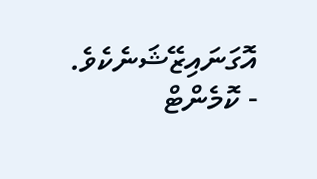އޮގަނައިޒޭޝަނެކެވެ.
- ކޮމެންޓް